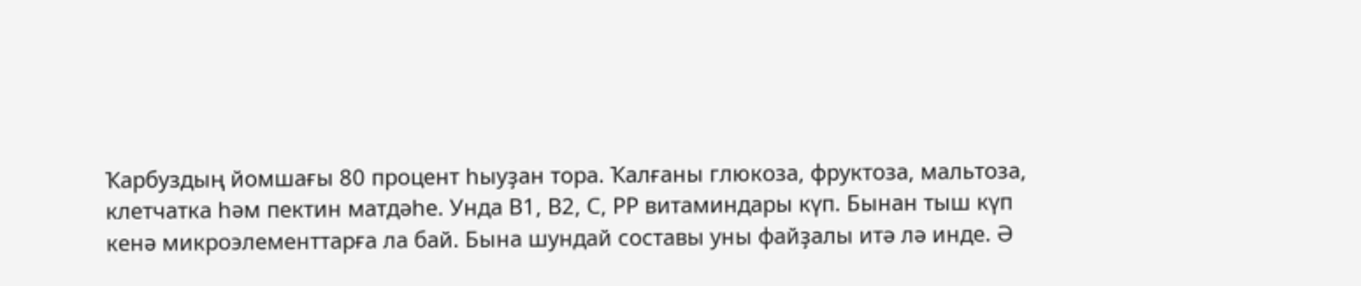Ҡарбуздың йомшағы 80 процент һыуҙан тора. Ҡалғаны глюкоза, фруктоза, мальтоза, клетчатка һәм пектин матдәһе. Унда В1, В2, С, РР витаминдары күп. Бынан тыш күп кенә микроэлементтарға ла бай. Бына шундай составы уны файҙалы итә лә инде. Ә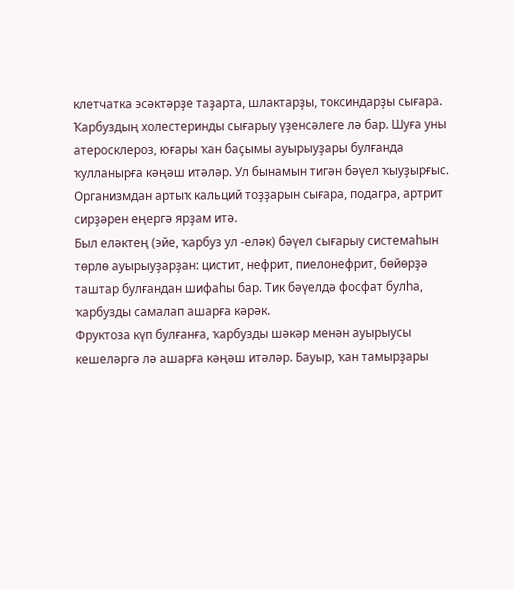клетчатка эсәктәрҙе таҙарта, шлактарҙы, токсиндарҙы сығара.
Ҡарбуздың холестеринды сығарыу үҙенсәлеге лә бар. Шуға уны атеросклероз, юғары ҡан баҫымы ауырыуҙары булғанда ҡулланырға кәңәш итәләр. Ул бынамын тигән бәүел ҡыуҙырғыс. Организмдан артыҡ кальций тоҙҙарын сығара, подагра, артрит сирҙәрен еңергә ярҙам итә.
Был еләктең (эйе, ҡарбуз ул -еләк) бәүел сығарыу системаһын төрлө ауырыуҙарҙан: цистит, нефрит, пиелонефрит, бөйөрҙә таштар булғандан шифаһы бар. Тик бәүелдә фосфат булһа, ҡарбузды самалап ашарға кәрәк.
Фруктоза күп булғанға, ҡарбузды шәкәр менән ауырыусы кешеләргә лә ашарға кәңәш итәләр. Бауыр, ҡан тамырҙары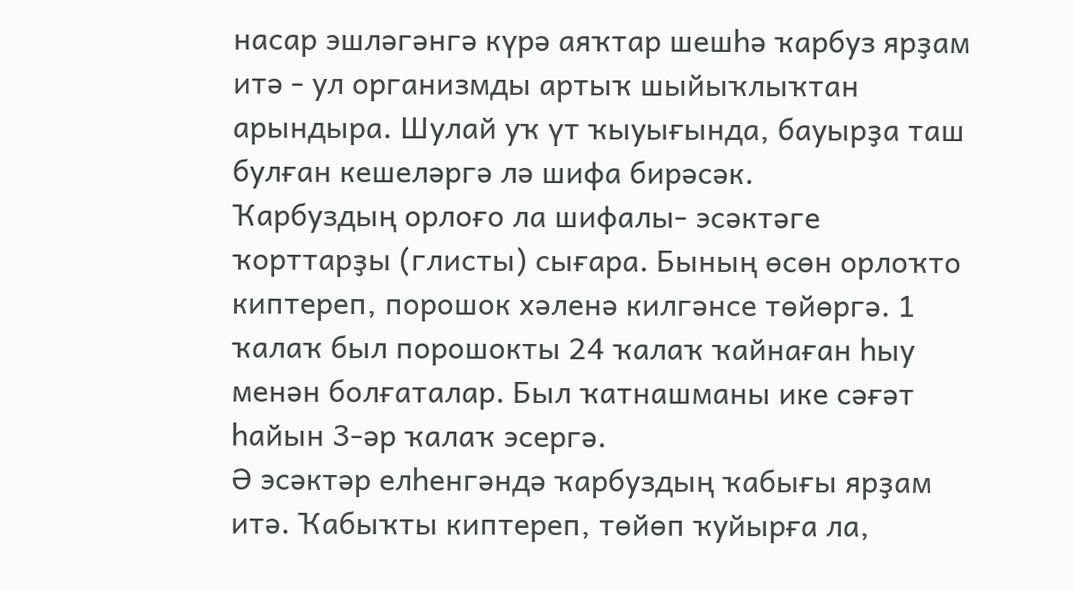насар эшләгәнгә күрә аяҡтар шешһә ҡарбуз ярҙам итә - ул организмды артыҡ шыйыҡлыҡтан арындыра. Шулай уҡ үт ҡыуығында, бауырҙа таш булған кешеләргә лә шифа бирәсәк.
Ҡарбуздың орлоғо ла шифалы- эсәктәге ҡорттарҙы (глисты) сығара. Бының өсөн орлоҡто киптереп, порошок хәленә килгәнсе төйөргә. 1 ҡалаҡ был порошокты 24 ҡалаҡ ҡайнаған һыу менән болғаталар. Был ҡатнашманы ике сәғәт һайын 3-әр ҡалаҡ эсергә.
Ә эсәктәр елһенгәндә ҡарбуздың ҡабығы ярҙам итә. Ҡабыҡты киптереп, төйөп ҡуйырға ла,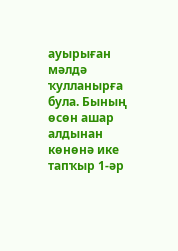ауырыған мәлдә ҡулланырға була. Бының өсөн ашар алдынан көнөнә ике тапҡыр 1-әр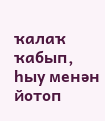ҡалаҡ ҡабып, һыу менән йотоп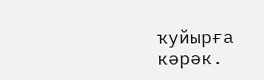ҡуйырға кәрәк.